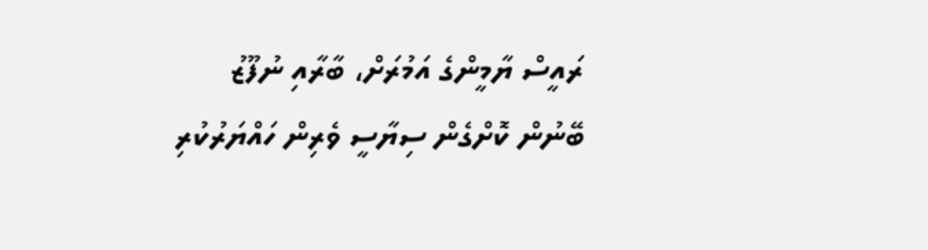ރައީސް ޔާމީންގެ އަމުރަށް، ބާރާއި ނުފޫޒު ބޭނުން ކޮށްގެން ސިޔާސީ ވެރިން ހައްޔަރުކުރި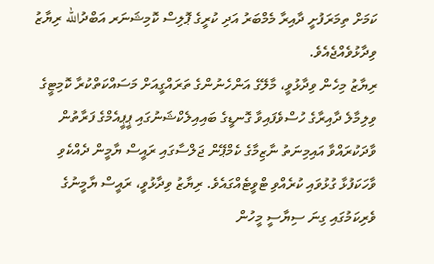ކަމަށް ތިމަރަފުށީ ދާއިރާ މެމްބަރު އަދި ކުރީގެ ޕޮލިސް ކޮމިޝަނަރ އަބްދުالله ރިޔާޒު ވިދާޅުވެއްޖެއެވެ.
ރިޔާޒު މިހެން ވިދާޅުވީ، މާލޭގެ އަންހެނުންގެ ތަރައްގީއަށް މަސައްކަތްކުރާ ކޮމިޓީގެ ވިލިމާލެ ދާއިރާގެ ހުސްވެފައިވާ ގޮނޑީގެ ބައިއިލެކްޝަނުގައި ޕީޕީއެމްގެ ފަރާތުން ވާދަކުރައްވާ އައިމިނަތު ނާޒިމާގެ ކެމްޕޭން ޖަލްސާގައި ރައީސް ޔާމީން ދެއްކެވި ވާހަކަފުޅާ ގުޅުވައި ކުރެއްވި ޓްވީޓެއްގައެވެ. ރިޔާޒު ވިދާޅުވީ، ރައީސް ޔާމީނުގެ ވެރިކަމުގައި ގިނަ ސިޔާސީ މީހުން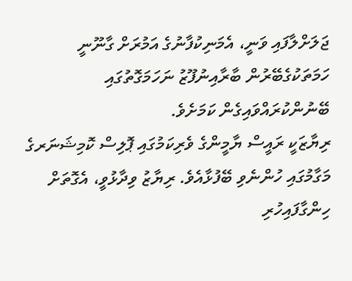ޖަލަށްލާފައި ވަނީ، އެމަނިކުފާނުގެ އަމުރަށް ގާނޫނީ ހަމަތަކުގެބޭރުން ބާރާއިނުފޫޒު ނަހަމަގޮތުގައި ބޭނުންކުރައްވައިގެން ކަމަށެވެ.
ރިޔާޒަކީ ރައީސް ޔާމީންގެ ވެރިކަމުގައި ޕޮލިސް ކޮމިޝަނަރގެ މަގާމުގައި ހުންނެވި ބޭފުޅާއެވެ. ރިޔާޒު ވިދާޅުވީ، އެގޮތަށް ހިންގާފައިހުރި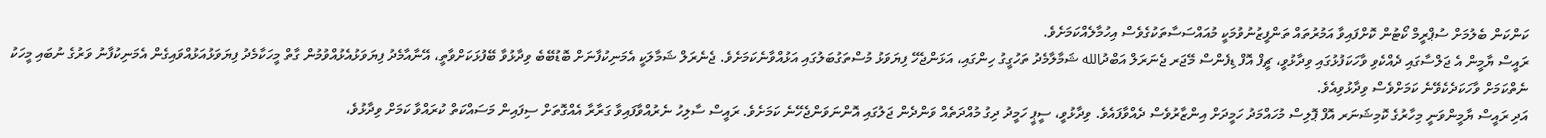ކަންކަން ބެލުމަށް ސުޕްރީމް ކޯޓުން ކޮށްފައިވާ އަމުރުތައް ތަންފީޒުނުވުމަކީ މުއައްސަސާތަކުގެވެސް އިހުމާލެއްކަމަށެވެ.
ރައީސް ޔާމީން އެ ޖަލްސާގައި ދެއްކެވި ވާހަކަފުޅުގައި ވިދާޅުވީ، ޗީފް އޮފް ޑިފެންސް މޭޖަރ ޖެނަރަލް އަބްދުالله ޝަމާލާމެދު ތަހުގީގު ހިންގައި، އަޅަންޖެހޭ ފިޔަވަޅު މުސްތަގުބަލުގައި އަޅުއްވާނެކަމަށެވެ. ޖެނެރަލް ޝަމާލަކީ އެމަނިކުފާނަށް ބޮޑުބޭބެ ވިދާޅުވާ ބޭފުޅަކަށްވާތީ، އޭނާއާމެދު ފިޔަވަޅުއެޅުއްވުމުން ގާތް މީހަކާމެދު ފިޔަވަޅުއަޅުއްވައިގެން އެމަނިކުފާނު ވަރުގެ ނުބައި މީހަކު ނެތްކަމަށް ވާހަކަދެކެވޭނެ ކަމަށްވެސް ވިދާޅުވިއެވެ.
އަދި ރައީސް ޔާމީންވަނީ މިހާރުގެ ކޮމިޝަނަރ އޮފް ޕޮލިސް މުހައްމަދު ހަމީދަށް އިންޒާރުވެސް ދެއްވާފައެވެ. ވިދާޅުވީ، ސީޕީ ހަމީދު ދިގު މުއްދަތެއް ވަންދެން ޖަލުގައި އޮންނަވަންޖެހޭނެ ކަމަށެވެ. ރައީސް ސާލިހު ނެރުއްވާފައިވާ ގަރާރާ އެއްގޮތަށް ސިފައިން މަސައްކަތް ކުރައްވާ ކަމަށް ވިދާޅުވެ،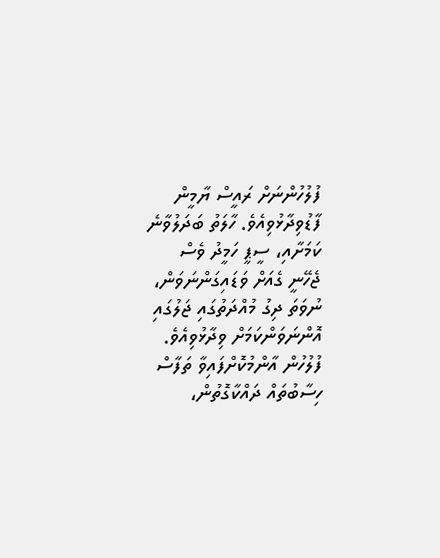ފުލުހުންނަށް ރައީސް ޔާމީން ފާޑުވިދާޅުވިއެވެ. ހާލަތު ބަދަލުވާނެ ކަމަށާއި، ސީޕީ ހަމީދު ވެސް ޖެހޭނީ ގެއަށް ވަޑައިގަންނަވަން، ނުވަތަ ދިގު މުއްދަތުގައި ޖަލުގައި އޮންނަވަންކަމަށް ވިދާޅުވިއެވެ.
ފުލުހުން އާންމުކޮށްފައިވާ ތަފާސް ހިސާބުތައް ދައްކާގޮތުން،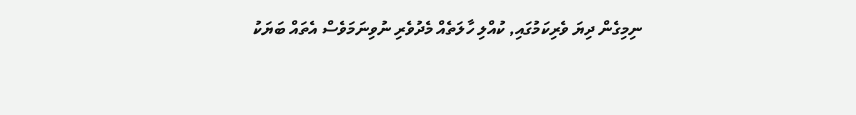ނިމިގެން ދިޔަ ވެރިކަމުގައި, ކުއްލި ހާލަތެއް މެދުވެރި ނުވިނަމަވެސް އެތައް ބަޔަކު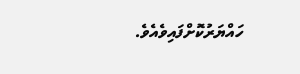ހައްޔަރުކޮށްފައިވެއެވެ.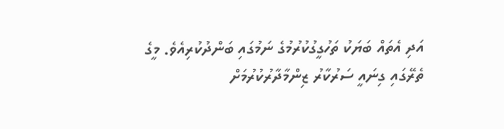އަދި އެތައް ބަޔަކު ތަހުގީގުކުރުމުގެ ނަމުގައި ބަންދުކުރިއެވެ. މީގެ ތެރޭގައި ގިނައީ ސަރުކާރު ޒިންމާދާރުކުރުމަށް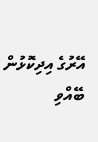އޭރުގެ އިދިކޮޅުން ބޭއްވި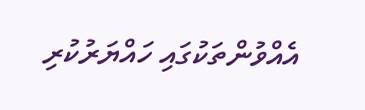އެއްވުންތަކުގައި ހައްޔަރުކުރި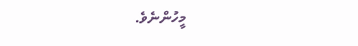މީހުންނެވެ.